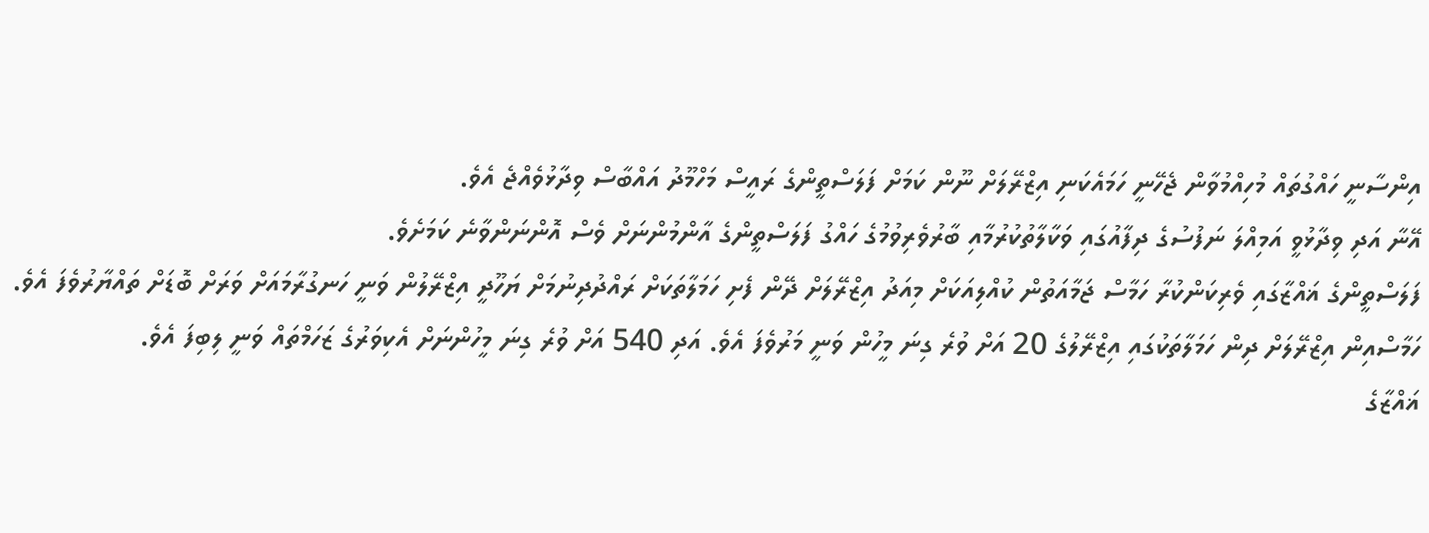އިންސާނީ ހައްގުތައް މުހިއްމުވާން ޖެހޭނީ ހަމައެކަނި އިޒްރޭލަށް ނޫން ކަމަށް ފަލަސްތީންގެ ރައީސް މަހްމޫދު އައްބާސް ވިދާޅުވެއްޖެ އެވެ.
އޭނާ އަދި ވިދާޅުވީ އަމިއްލަ ނަފުސުގެ ދިފާއުގައި ވަކާލާތުކުރުމާއި ބާރުވެރިވުމުގެ ހައްގު ފަލަސްތީންގެ އާންމުންނަށް ވެސް އޮންނަންވާނެ ކަމަށެވެ.
ފަލަސްތީންގެ ޣައްޒާގައި ވެރިކަންކުރާ ހަމާސް ޖަމާއަތުން ކުއްލިއަކަށް މިއަދު އިޒްރޭލަށް ދޭން ފެށި ހަމަލާތަކަށް ރައްދުދިނުމަށް ޔަހޫދީ އިޒްރޭލުން ވަނީ ހަނގުރާމައަށް ވަރަށް ބޮޑަށް ތައްޔާރުވެފަ އެވެ.
ހަމާސްއިން އިޒްރޭލަށް ދިން ހަމަލާތަކުގައި އިޒްރޭލުގެ 20 އަށް ވުރެ ގިނަ މީހުން ވަނީ މަރުވެފަ އެވެ. އަދި 540 އަށް ވުރެ ގިނަ މީހުންނަށް އެކިވަރުގެ ޒަހަމްތައް ވަނީ ލިބިފަ އެވެ.
ޣައްޒާގެ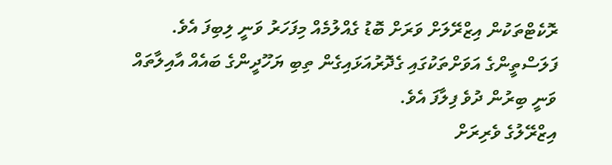ރޮކެޓްތަކުން އިޒްރޭލަށް ވަރަށް ބޮޑު ގެއްލުމެއް މިފަހަރު ވަނީ ލިބިފަ އެވެ. ފަލަސްތީންގެ އަވަށްތަކުގައި ގެދޮރުއަޅައިގެން ތިބި ޔަހޫދީންގެ ބައެއް އާއިލާތައް ވަނީ ބިރުން ދުވެ ފިލާފަ އެވެ.
އިޒްރޭލުގެ ވެރިރަށް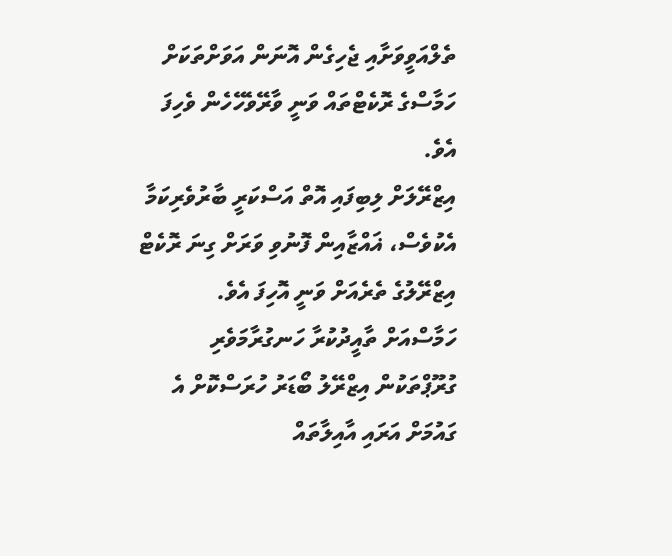ތެލްއަވީވަށާއި ޖެހިގެން އޮނަން އަވަށްތަކަށް ހަމާސްގެ ރޮކެޓްތައް ވަނީ ވާރޭވެހޭހެން ވެހިފަ އެވެ.
އިޒްރޭލަށް ލިބިފައި އޮތް އަސްކަރީ ބާރުވެރިކަމާ އެކުވެސް، ޣައްޒާއިން ފޮނުވި ވަރަށް ގިނަ ރޮކެޓް އިޒްރޭލުގެ ތެރެއަށް ވަނީ އޮހިފަ އެވެ.
ހަމާސްއަށް ތާއީދުކުރާ ހަނގުރާމަވެރި ގުރޫޕްތަކުން އިޒްރޭލު ބޯޑަރު ހުރަސްކޮށް އެ ގައުމަށް އަރައި އާއިލާތައް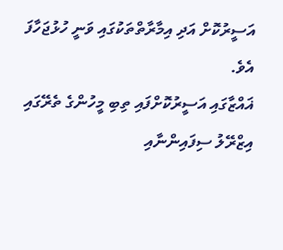އަސީރުކޮށް އަދި އިމާރާތްތަކުގައި ވަނީ ހުޅުޖަހާފަ އެވެ.
ޣައްޒާގައި އަސީރުކޮށްފައި ތިބި މީހުންގެ ތެރޭގައި އިޒްރޭލު ސިފައިންނާއި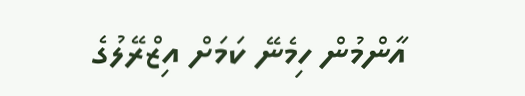އާންމުން ހިމެނޭ ކަމަށް އިޒްރޭލުގެ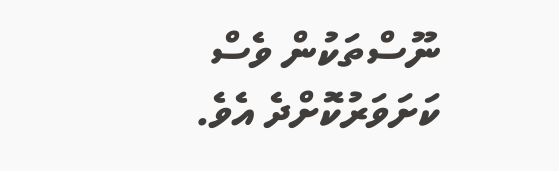ނޫސްތަކުން ވެސް ކަށަވަރުކޮށްދެ އެވެ.